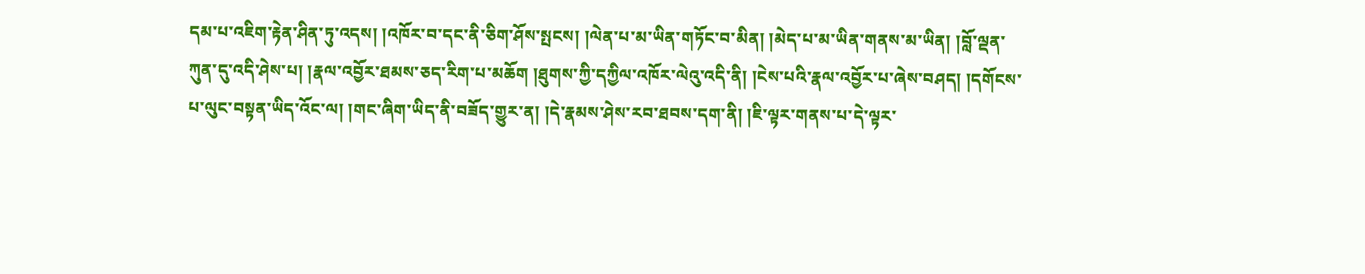དམ་པ་འཇིག་རྟེན་ཤིན་ཏུ་འདས། །འཁོར་བ་དང་ནི་ཅིག་ཤོས་སྤངས། །ལེན་པ་མ་ཡིན་གཏོང་བ་མིན། །མེད་པ་མ་ཡིན་གནས་མ་ཡིན། །བློ་ལྡན་ཀུན་དུ་འདི་ཤེས་པ། །རྣལ་འབྱོར་ཐམས་ཅད་རིག་པ་མཆོག །ཐུགས་ཀྱི་དཀྱིལ་འཁོར་ལེའུ་འདི་ནི། །ངེས་པའི་རྣལ་འབྱོར་པ་ཞེས་བཤད། །དགོངས་པ་ལུང་བསྟན་ཡིད་འོང་ལ། །གང་ཞིག་ཡིད་ནི་བཟོད་གྱུར་ན། །དེ་རྣམས་ཤེས་རབ་ཐབས་དག་ནི། །ཇི་ལྟར་གནས་པ་དེ་ལྟར་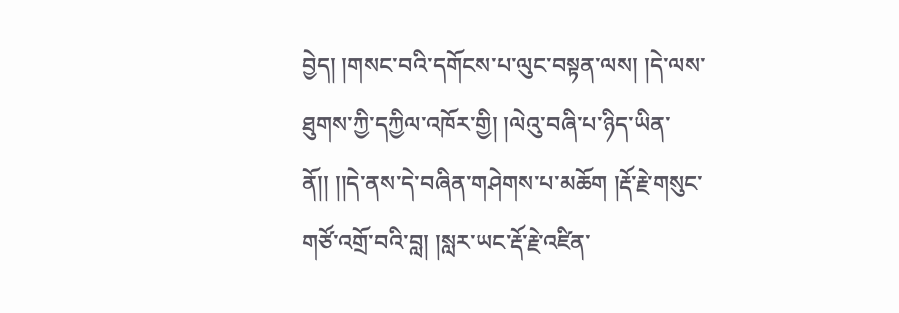བྱེད། །གསང་བའི་དགོངས་པ་ལུང་བསྟན་ལས། །དེ་ལས་ཐུགས་ཀྱི་དཀྱིལ་འཁོར་གྱི། །ལེའུ་བཞི་པ་ཉིད་ཡིན་ནོ།། །།དེ་ནས་དེ་བཞིན་གཤེགས་པ་མཆོག །རྡོ་རྗེ་གསུང་གཙོ་འགྲོ་བའི་བླ། །སླར་ཡང་རྡོ་རྗེ་འཛིན་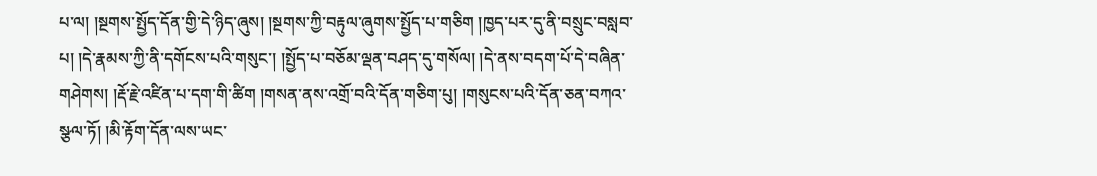པ་ལ། །སྔགས་སྤྱོད་དོན་གྱི་དེ་ཉིད་ཞུས། །སྔགས་ཀྱི་བརྟུལ་ཞུགས་སྤྱོད་པ་གཅིག །ཁྱད་པར་དུ་ནི་བསྲུང་བསླབ་པ། །དེ་རྣམས་ཀྱི་ནི་དགོངས་པའི་གསུང་། །སྤྱོད་པ་བཅོམ་ལྡན་བཤད་དུ་གསོལ། །དེ་ནས་བདག་པོ་དེ་བཞིན་གཤེགས། །རྡོ་རྗེ་འཛིན་པ་དག་གི་ཚིག །གསན་ནས་འགྲོ་བའི་དོན་གཅིག་པུ། །གསུངས་པའི་དོན་ཅན་བཀའ་སྩལ་ཏོ། །མི་རྟོག་དོན་ལས་ཡང་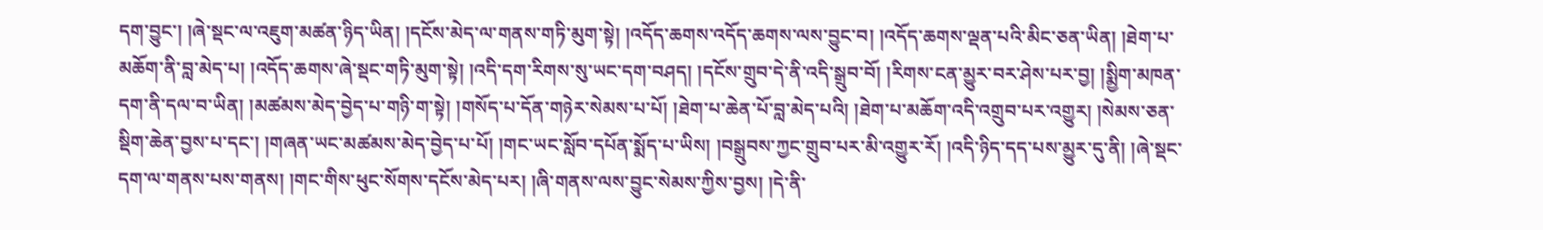དག་བྱུང་། །ཞེ་སྡང་ལ་འཇུག་མཚན་ཉིད་ཡིན། །དངོས་མེད་ལ་གནས་གཏི་མུག་སྟེ། །འདོད་ཆགས་འདོད་ཆགས་ལས་བྱུང་བ། །འདོད་ཆགས་ལྡན་པའི་མིང་ཅན་ཡིན། །ཐེག་པ་མཆོག་ནི་བླ་མེད་པ། །འདོད་ཆགས་ཞེ་སྡང་གཏི་མུག་སྟེ། །འདི་དག་རིགས་སུ་ཡང་དག་བཤད། །དངོས་གྲུབ་དེ་ནི་འདི་སྒྲུབ་བོ། །རིགས་ངན་མྱུར་བར་ཤེས་པར་བྱ། །སྨྱིག་མཁན་དག་ནི་དལ་བ་ཡིན། །མཚམས་མེད་བྱེད་པ་གཉི་ག་སྟེ། །གསོད་པ་དོན་གཉེར་སེམས་པ་པོ། །ཐེག་པ་ཆེན་པོ་བླ་མེད་པའི། །ཐེག་པ་མཆོག་འདི་འགྲུབ་པར་འགྱུར། །སེམས་ཅན་སྡིག་ཆེན་བྱས་པ་དང་། །གཞན་ཡང་མཚམས་མེད་བྱེད་པ་པོ། །གང་ཡང་སློབ་དཔོན་སྨོད་པ་ཡིས། །བསྒྲུབས་ཀྱང་གྲུབ་པར་མི་འགྱུར་རོ། །འདི་ཉིད་དད་པས་མྱུར་དུ་ནི། །ཞེ་སྡང་དག་ལ་གནས་པས་གནས། །གང་གིས་ཕུང་སོགས་དངོས་མེད་པར། །ཞི་གནས་ལས་བྱུང་སེམས་ཀྱིས་བྱས། །དེ་ནི་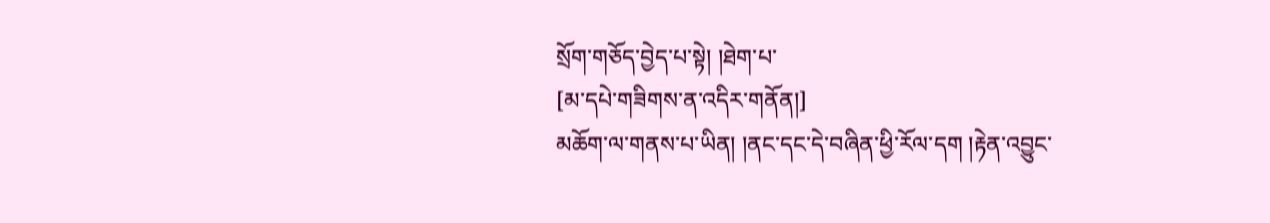སྲོག་གཅོད་བྱེད་པ་སྟེ། །ཐེག་པ་
[མ་དཔེ་གཟིགས་ན་འདིར་གནོན།]
མཆོག་ལ་གནས་པ་ཡིན། །ནང་དང་དེ་བཞིན་ཕྱི་རོལ་དག །རྟེན་འབྱུང་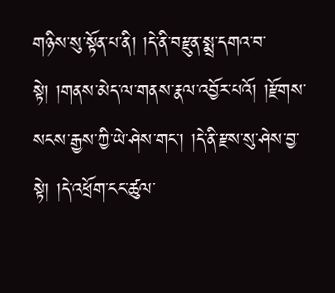གཉིས་སུ་སྟོན་པ་ནི། །དེ་ནི་བརྫུན་སྨྲ་དགའ་བ་སྟེ། །གནས་མེད་ལ་གནས་རྣལ་འབྱོར་པའོ། །རྫོགས་སངས་རྒྱས་ཀྱི་ཡེ་ཤེས་གང་། །དེ་ནི་རྫས་སུ་ཤེས་བྱ་སྟེ། །དེ་འཕྲོག་ངང་ཚུལ་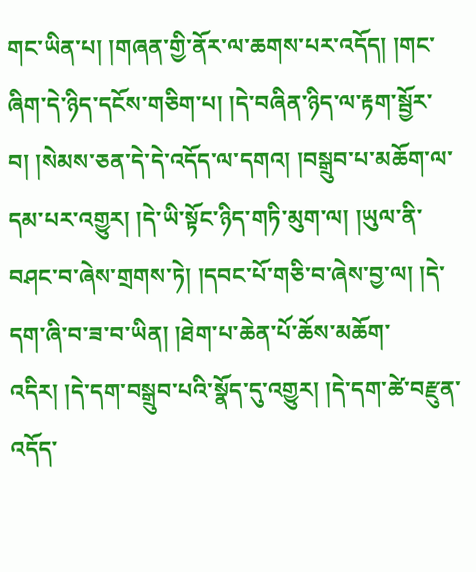གང་ཡིན་པ། །གཞན་གྱི་ནོར་ལ་ཆགས་པར་འདོད། །གང་ཞིག་དེ་ཉིད་དངོས་གཅིག་པ། །དེ་བཞིན་ཉིད་ལ་རྟག་སྦྱོར་བ། །སེམས་ཅན་དེ་དེ་འདོད་ལ་དགའ། །བསྒྲུབ་པ་མཆོག་ལ་དམ་པར་འགྱུར། །དེ་ཡི་སྟོང་ཉིད་གཏི་མུག་ལ། །ཡུལ་ནི་བཤང་བ་ཞེས་གྲགས་ཏེ། །དབང་པོ་གཅི་བ་ཞེས་བྱ་ལ། །དེ་དག་ཞི་བ་ཟ་བ་ཡིན། །ཐེག་པ་ཆེན་པོ་ཆོས་མཆོག་འདིར། །དེ་དག་བསྒྲུབ་པའི་སྣོད་དུ་འགྱུར། །དེ་དག་ཚེ་བརྫུན་འདོད་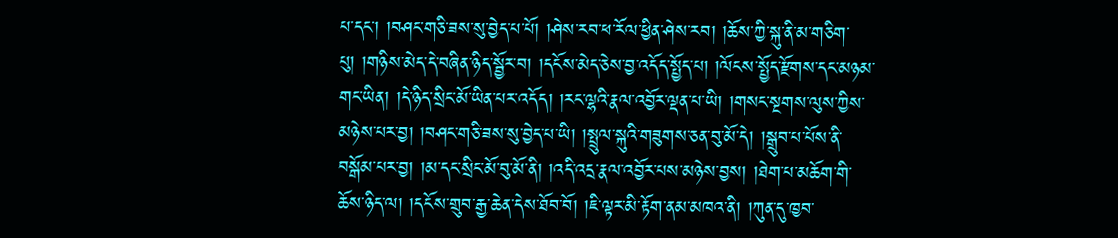པ་དང་། །བཤང་གཅི་ཟས་སུ་བྱེད་པ་པོ། །ཤེས་རབ་ཕ་རོལ་ཕྱིན་ཤེས་རབ། །ཆོས་ཀྱི་སྐུ་ནི་མ་གཅིག་པུ། །གཉིས་མེད་དེ་བཞིན་ཉིད་སྦྱོར་བ། །དངོས་མེད་ཅེས་བྱ་འདོད་སྤྱོད་པ། །ལོངས་སྤྱོད་རྫོགས་དང་མཉམ་གང་ཡིན། །དེ་ཉིད་སྲིང་མོ་ཡིན་པར་འདོད། །རང་ལྷའི་རྣལ་འབྱོར་ལྡན་པ་ཡི། །གསང་སྔགས་ལུས་ཀྱིས་མཉེས་པར་བྱ། །བཤང་གཅི་ཟས་སུ་བྱེད་པ་ཡི། །སྤྲུལ་སྐུའི་གཟུགས་ཅན་བུ་མོ་དེ། །སྒྲུབ་པ་པོས་ནི་བསྒོམ་པར་བྱ། །མ་དང་སྲིང་མོ་བུ་མོ་ནི། །འདི་འདྲ་རྣལ་འབྱོར་པས་མཉེས་བྱས། །ཐེག་པ་མཆོག་གི་ཆོས་ཉིད་ལ། །དངོས་གྲུབ་རྒྱ་ཆེན་དེས་ཐོབ་བོ། །ཇི་ལྟར་མི་རྟོག་ནམ་མཁའ་ནི། །ཀུན་དུ་ཁྱབ་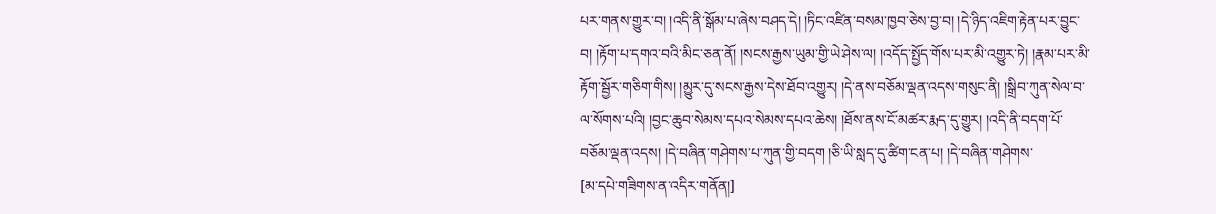པར་གནས་གྱུར་བ། །འདི་ནི་སྒོམ་པ་ཞེས་བཤད་དེ། །ཏིང་འཛིན་བསམ་ཁྱབ་ཅེས་བྱ་བ། །དེ་ཉིད་འཇིག་རྟེན་པར་བྱུང་བ། །རྟོག་པ་དགའ་བའི་མིང་ཅན་ནོ། །སངས་རྒྱས་ཡུམ་གྱི་ཡེ་ཤེས་ལ། །འདོད་སྤྱོད་གོས་པར་མི་འགྱུར་ཏེ། །རྣམ་པར་མི་རྟོག་སྦྱོར་གཅིག་གིས། །མྱུར་དུ་སངས་རྒྱས་དེས་ཐོབ་འགྱུར། །དེ་ནས་བཅོམ་ལྡན་འདས་གསུང་ནི། །སྒྲིབ་ཀུན་སེལ་བ་ལ་སོགས་པའི། །བྱང་ཆུབ་སེམས་དཔའ་སེམས་དཔའ་ཆེས། །ཐོས་ནས་ངོ་མཚར་རྨད་དུ་གྱུར། །འདི་ནི་བདག་པོ་བཅོམ་ལྡན་འདས། །དེ་བཞིན་གཤེགས་པ་ཀུན་གྱི་བདག །ཅི་ཡི་སླད་དུ་ཚིག་ངན་པ། །དེ་བཞིན་གཤེགས་
[མ་དཔེ་གཟིགས་ན་འདིར་གནོན།]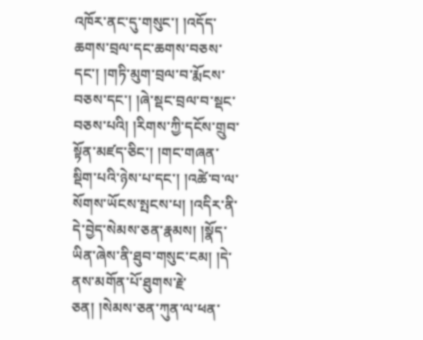འཁོར་ནང་དུ་གསུང་། །འདོད་ཆགས་བྲལ་དང་ཆགས་བཅས་དང་། །གཏི་མུག་བྲལ་བ་རྨོངས་བཅས་དང་། །ཞེ་སྡང་བྲལ་བ་སྡང་བཅས་པའི། །རིགས་ཀྱི་དངོས་གྲུབ་སྟོན་མཛད་ཅིང་། །གང་གཞན་སྡིག་པའི་ཉེས་པ་དང་། །འཚེ་བ་ལ་སོགས་ཡོངས་སྤངས་པ། །འདིར་ནི་དེ་བྱེད་སེམས་ཅན་རྣམས། །སྣོད་ཡིན་ཞེས་ནི་ཐུབ་གསུང་ངམ། །དེ་ནས་མགོན་པོ་ཐུགས་རྗེ་ཅན། །སེམས་ཅན་ཀུན་ལ་ཕན་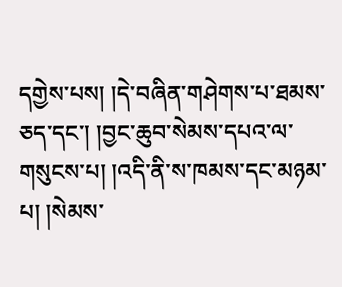དགྱེས་པས། །དེ་བཞིན་གཤེགས་པ་ཐམས་ཅད་དང་། །བྱང་ཆུབ་སེམས་དཔའ་ལ་གསུངས་པ། །འདི་ནི་ས་ཁམས་དང་མཉམ་པ། །སེམས་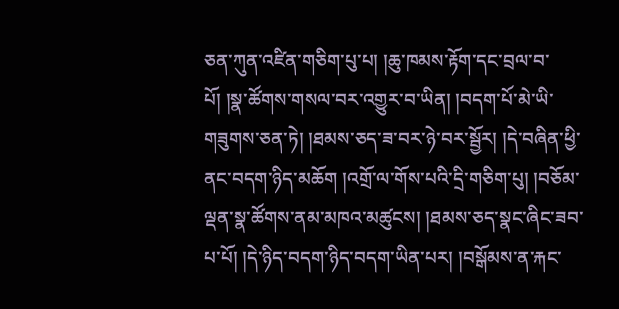ཅན་ཀུན་འཛིན་གཅིག་པུ་པ། །ཆུ་ཁམས་རྟོག་དང་བྲལ་བ་པོ། །སྣ་ཚོགས་གསལ་བར་འགྱུར་བ་ཡིན། །བདག་པོ་མེ་ཡི་གཟུགས་ཅན་ཏེ། །ཐམས་ཅད་ཟ་བར་ཉེ་བར་སྦྱོར། །དེ་བཞིན་ཕྱི་ནང་བདག་ཉིད་མཆོག །འགྲོ་ལ་གོས་པའི་དྲི་གཅིག་པུ། །བཅོམ་ལྡན་སྣ་ཚོགས་ནམ་མཁའ་མཚུངས། །ཐམས་ཅད་སྣང་ཞིང་ཟབ་པ་པོ། །དེ་ཉིད་བདག་ཉིད་བདག་ཡིན་པར། །བསྒོམས་ན་རྐང་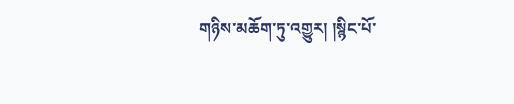གཉིས་མཆོག་ཏུ་འགྱུར། །སྙིང་པོ་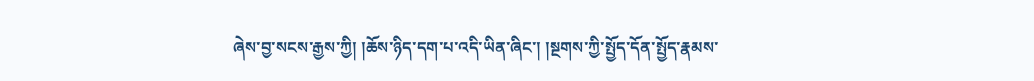ཞེས་བྱ་སངས་རྒྱས་ཀྱི། །ཆོས་ཉིད་དག་པ་འདི་ཡིན་ཞིང་། །སྔགས་ཀྱི་སྤྱོད་དོན་སྤྱོད་རྣམས་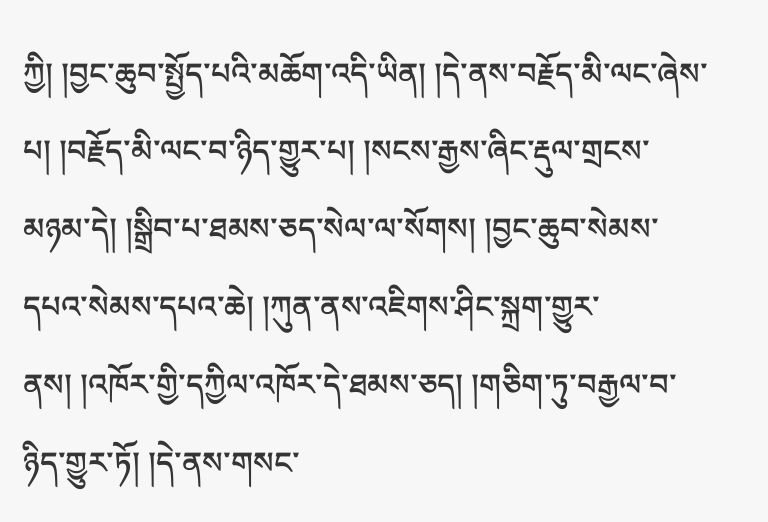ཀྱི། །བྱང་ཆུབ་སྤྱོད་པའི་མཆོག་འདི་ཡིན། །དེ་ནས་བརྗོད་མི་ལང་ཞེས་པ། །བརྗོད་མི་ལང་བ་ཉིད་གྱུར་པ། །སངས་རྒྱས་ཞིང་རྡུལ་གྲངས་མཉམ་དེ། །སྒྲིབ་པ་ཐམས་ཅད་སེལ་ལ་སོགས། །བྱང་ཆུབ་སེམས་དཔའ་སེམས་དཔའ་ཆེ། །ཀུན་ནས་འཇིགས་ཤིང་སྐྲག་གྱུར་ནས། །འཁོར་གྱི་དཀྱིལ་འཁོར་དེ་ཐམས་ཅད། །གཅིག་ཏུ་བརྒྱལ་བ་ཉིད་གྱུར་ཏོ། །དེ་ནས་གསང་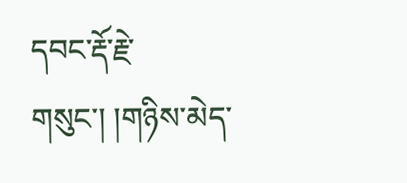དབང་རྡོ་རྗེ་གསུང་། །གཉིས་མེད་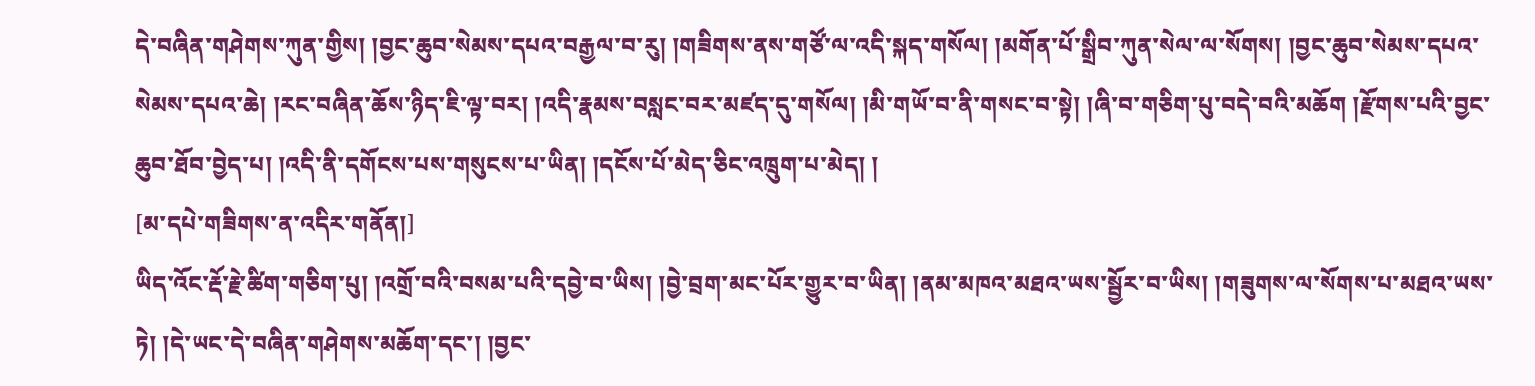དེ་བཞིན་གཤེགས་ཀུན་གྱིས། །བྱང་ཆུབ་སེམས་དཔའ་བརྒྱལ་བ་རུ། །གཟིགས་ནས་གཙོ་ལ་འདི་སྐད་གསོལ། །མགོན་པོ་སྒྲིབ་ཀུན་སེལ་ལ་སོགས། །བྱང་ཆུབ་སེམས་དཔའ་སེམས་དཔའ་ཆེ། །རང་བཞིན་ཆོས་ཉིད་ཇི་ལྟ་བར། །འདི་རྣམས་བསླང་བར་མཛད་དུ་གསོལ། །མི་གཡོ་བ་ནི་གསང་བ་སྟེ། །ཞི་བ་གཅིག་པུ་བདེ་བའི་མཆོག །རྫོགས་པའི་བྱང་ཆུབ་ཐོབ་བྱེད་པ། །འདི་ནི་དགོངས་པས་གསུངས་པ་ཡིན། །དངོས་པོ་མེད་ཅིང་འཁྲུག་པ་མེད། །
[མ་དཔེ་གཟིགས་ན་འདིར་གནོན།]
ཡིད་འོང་རྡོ་རྗེ་ཚིག་གཅིག་པུ། །འགྲོ་བའི་བསམ་པའི་དབྱེ་བ་ཡིས། །བྱེ་བྲག་མང་པོར་གྱུར་བ་ཡིན། །ནམ་མཁའ་མཐའ་ཡས་སྦྱོར་བ་ཡིས། །གཟུགས་ལ་སོགས་པ་མཐའ་ཡས་ཏེ། །དེ་ཡང་དེ་བཞིན་གཤེགས་མཆོག་དང་། །བྱང་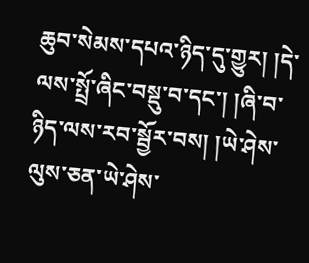ཆུབ་སེམས་དཔའ་ཉིད་དུ་གྱུར། །དེ་ལས་སྤྲོ་ཞིང་བསྡུ་བ་དང་། །ཞི་བ་ཉིད་ལས་རབ་སྦྱོར་བས། །ཡེ་ཤེས་ལུས་ཅན་ཡེ་ཤེས་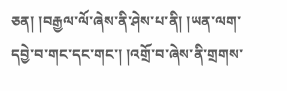ཅན། །བརྒྱལ་ལོ་ཞེས་ནི་ཤེས་པ་ནི། །ཡན་ལག་དབྱེ་བ་གང་དང་གང་། །འགྲོ་བ་ཞེས་ནི་གྲགས་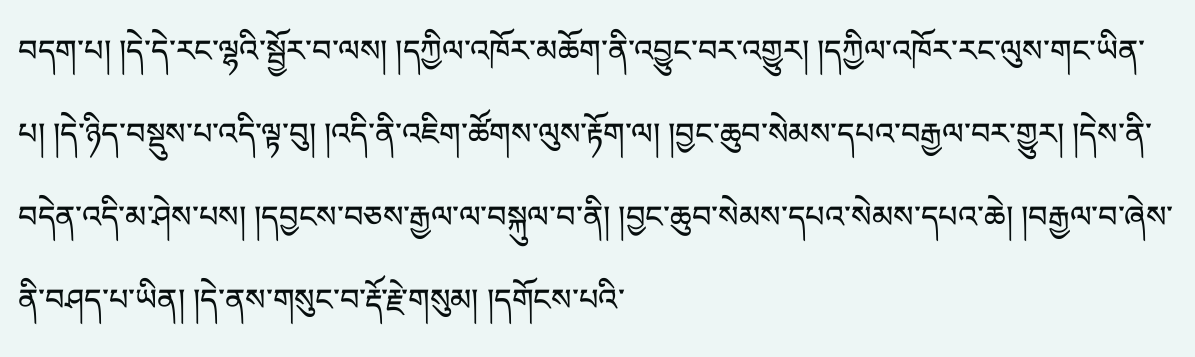བདག་པ། །དེ་དེ་རང་ལྷའི་སྦྱོར་བ་ལས། །དཀྱིལ་འཁོར་མཆོག་ནི་འབྱུང་བར་འགྱུར། །དཀྱིལ་འཁོར་རང་ལུས་གང་ཡིན་པ། །དེ་ཉིད་བསྡུས་པ་འདི་ལྟ་བུ། །འདི་ནི་འཇིག་ཚོགས་ལུས་རྟོག་ལ། །བྱང་ཆུབ་སེམས་དཔའ་བརྒྱལ་བར་གྱུར། །དེས་ནི་བདེན་འདི་མ་ཤེས་པས། །དབྱངས་བཅས་རྒྱལ་ལ་བསྐུལ་བ་ནི། །བྱང་ཆུབ་སེམས་དཔའ་སེམས་དཔའ་ཆེ། །བརྒྱལ་བ་ཞེས་ནི་བཤད་པ་ཡིན། །དེ་ནས་གསུང་བ་རྡོ་རྗེ་གསུམ། །དགོངས་པའི་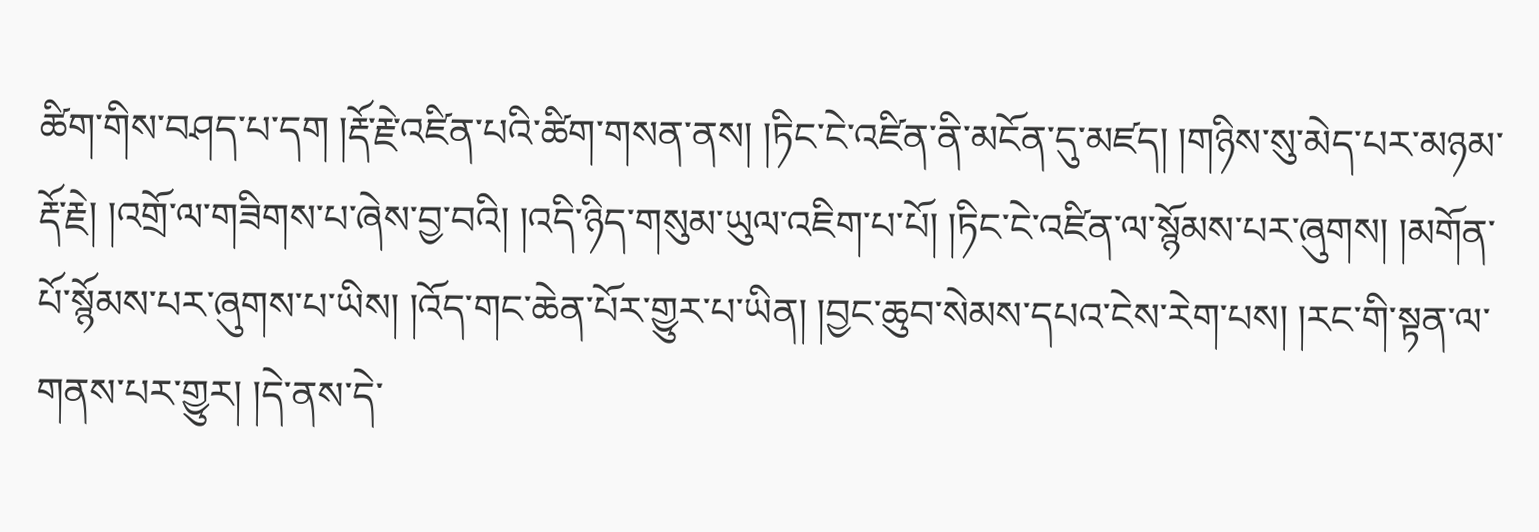ཚིག་གིས་བཤད་པ་དག །རྡོ་རྗེ་འཛིན་པའི་ཚིག་གསན་ནས། །ཏིང་ངེ་འཛིན་ནི་མངོན་དུ་མཛད། །གཉིས་སུ་མེད་པར་མཉམ་རྡོ་རྗེ། །འགྲོ་ལ་གཟིགས་པ་ཞེས་བྱ་བའི། །འདི་ཉིད་གསུམ་ཡུལ་འཇིག་པ་པོ། །ཏིང་ངེ་འཛིན་ལ་སྙོམས་པར་ཞུགས། །མགོན་པོ་སྙོམས་པར་ཞུགས་པ་ཡིས། །འོད་གང་ཆེན་པོར་གྱུར་པ་ཡིན། །བྱང་ཆུབ་སེམས་དཔའ་ངེས་རེག་པས། །རང་གི་སྟན་ལ་གནས་པར་གྱུར། །དེ་ནས་དེ་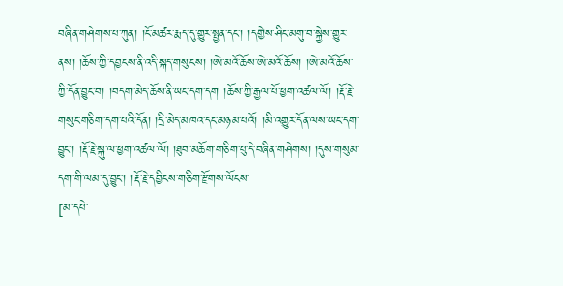བཞིན་གཤེགས་པ་ཀུན། །ངོ་མཚར་རྨད་དུ་གྱུར་སྤྱན་དང་། །དགྱེས་ཤིང་མགུ་བ་སྐྱེས་གྱུར་ནས། །ཆོས་ཀྱི་དབྱངས་ནི་འདི་སྐད་གསུངས། །ཨེ་མའོ་ཆོས་ཨེ་མའོ་ཆོས། །ཨེ་མའོ་ཆོས་ཀྱི་དོན་བྱུང་བ། །བདག་མེད་ཆོས་ནི་ཡང་དག་དག །ཆོས་ཀྱི་རྒྱལ་པོ་ཕྱག་འཚལ་ལོ། །རྡོ་རྗེ་གསུང་གཅིག་དག་པའི་དོན། །དྲི་མེད་མཁའ་དང་མཉམ་པའོ། །མི་འགྱུར་དོན་ལས་ཡང་དག་བྱུང་། །རྡོ་རྗེ་སྐུ་ལ་ཕྱག་འཚལ་ལོ། །ཐུབ་མཆོག་གཅིག་པུ་དེ་བཞིན་གཤེགས། །དུས་གསུམ་དག་གི་ལམ་དུ་བྱུང་། །རྡོ་རྗེ་དབྱིངས་གཅིག་རྫོགས་ལོངས་
[མ་དཔེ་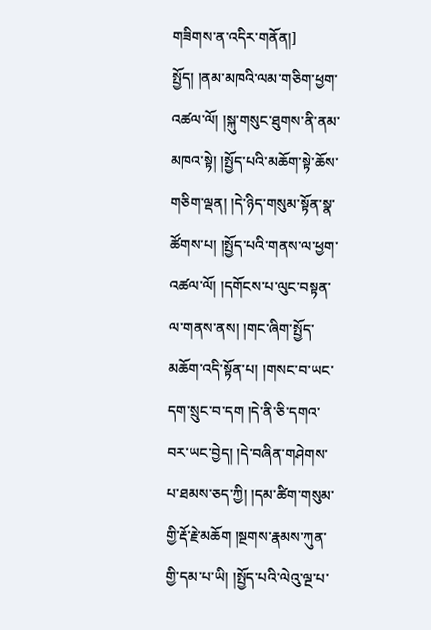གཟིགས་ན་འདིར་གནོན།]
སྤྱོད། །ནམ་མཁའི་ལམ་གཅིག་ཕྱག་འཚལ་ལོ། །སྐུ་གསུང་ཐུགས་ནི་ནམ་མཁའ་སྟེ། །སྤྱོད་པའི་མཆོག་སྟེ་ཆོས་གཅིག་ལྡན། །དེ་ཉིད་གསུམ་སྟོན་སྣ་ཚོགས་པ། །སྤྱོད་པའི་གནས་ལ་ཕྱག་འཚལ་ལོ། །དགོངས་པ་ལུང་བསྟན་ལ་གནས་ནས། །གང་ཞིག་སྤྱོད་མཆོག་འདི་སྟོན་པ། །གསང་བ་ཡང་དག་སྲུང་བ་དག །དེ་ནི་ཅི་དགའ་བར་ཡང་བྱེད། །དེ་བཞིན་གཤེགས་པ་ཐམས་ཅད་ཀྱི། །དམ་ཚིག་གསུམ་གྱི་རྡོ་རྗེ་མཆོག །སྔགས་རྣམས་ཀུན་གྱི་དམ་པ་ཡི། །སྤྱོད་པའི་ལེའུ་ལྔ་པ་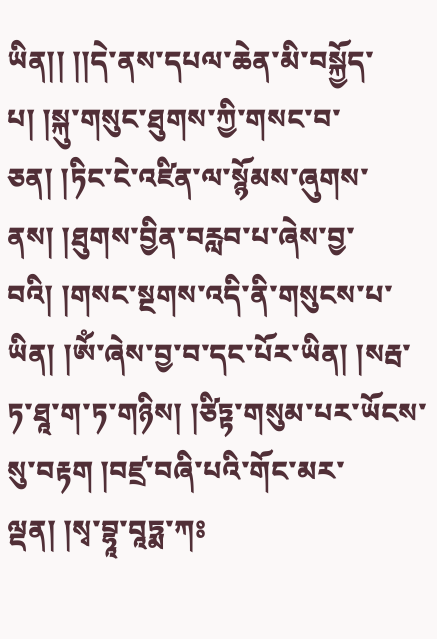ཡིན།། །།དེ་ནས་དཔལ་ཆེན་མི་བསྐྱོད་པ། །སྐུ་གསུང་ཐུགས་ཀྱི་གསང་བ་ཅན། །ཏིང་ངེ་འཛིན་ལ་སྙོམས་ཞུགས་ནས། །ཐུགས་བྱིན་བརླབ་པ་ཞེས་བྱ་བའི། །གསང་སྔགས་འདི་ནི་གསུངས་པ་ཡིན། །ཨོཾ་ཞེས་བྱ་བ་དང་པོར་ཡིན། །སརྦ་ཏ་ཐཱ་ག་ཏ་གཉིས། །ཙིཏྟ་གསུམ་པར་ཡོངས་སུ་བརྟག །བཛྲ་བཞི་པའི་གོང་མར་ལྡན། །སྭ་བྷཱ་བཱཏྨ་ཀཿ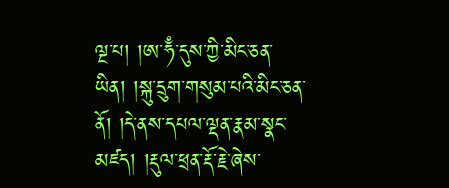ལྔ་པ། །ཨ་ཧྃ་དུས་ཀྱི་མིང་ཅན་ཡིན། །སྐུ་དྲུག་གསུམ་པའི་མིང་ཅན་ནོ། །དེ་ནས་དཔལ་ལྡན་རྣམ་སྣང་མཛད། །རྡུལ་ཕྲན་རྡོ་རྗེ་ཞེས་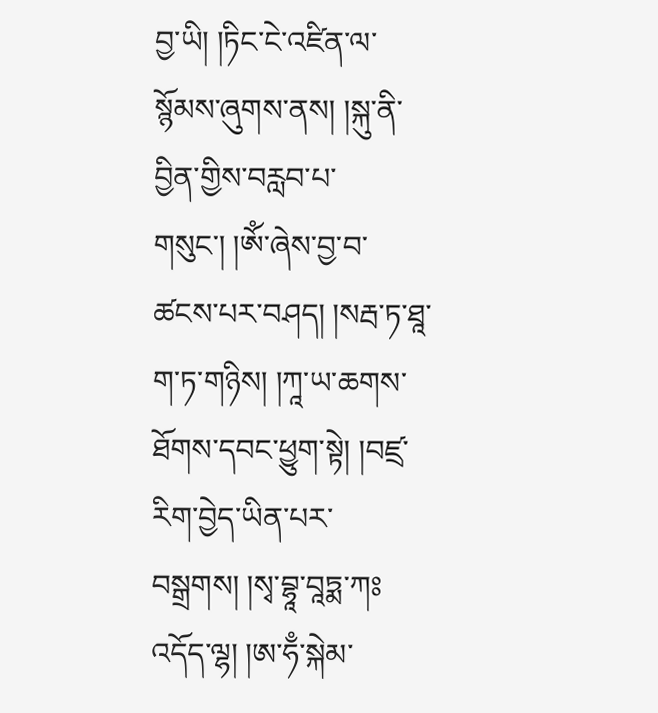བྱ་ཡི། །ཏིང་ངེ་འཛིན་ལ་སྙོམས་ཞུགས་ནས། །སྐུ་ནི་བྱིན་གྱིས་བརླབ་པ་གསུང་། །ཨོཾ་ཞེས་བྱ་བ་ཚངས་པར་བཤད། །སརྦ་ཏ་ཐཱ་ག་ཏ་གཉིས། །ཀཱ་ཡ་ཆགས་ཐོགས་དབང་ཕྱུག་སྟེ། །བཛྲ་རིག་བྱེད་ཡིན་པར་བསྒྲགས། །སྭ་བྷཱ་བཱཏྨ་ཀཿའདོད་ལྷ། །ཨ་ཧྃ་སྐེམ་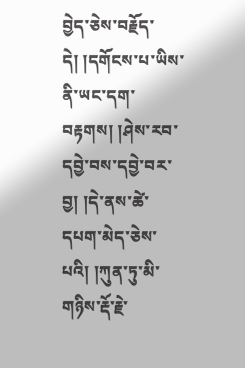བྱེད་ཅེས་བརྗོད་དེ། །དགོངས་པ་ཡིས་ནི་ཡང་དག་བརྟགས། །ཤེས་རབ་དབྱེ་བས་དབྱེ་བར་བྱ། །དེ་ནས་ཚེ་དཔག་མེད་ཅེས་པའི། །ཀུན་ཏུ་མི་གཉིས་རྡོ་རྗེ་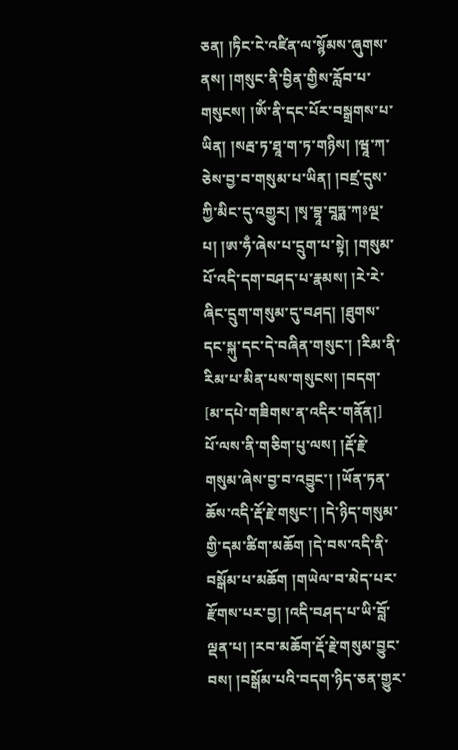ཅན། །ཏིང་ངེ་འཛིན་ལ་སྙོམས་ཞུགས་ནས། །གསུང་ནི་བྱིན་གྱིས་རློབ་པ་གསུངས། །ཨོཾ་ནི་དང་པོར་བསྒྲགས་པ་ཡིན། །སརྦ་ཏ་ཐཱ་ག་ཏ་གཉིས། །ཝཱ་ཀ་ཅེས་བྱ་བ་གསུམ་པ་ཡིན། །བཛྲ་དུས་ཀྱི་མིང་དུ་འགྱུར། །སྭ་བྷཱ་བཱཏྨ་ཀཿལྔ་པ། །ཨ་ཧྃ་ཞེས་པ་དྲུག་པ་སྟེ། །གསུམ་པོ་འདི་དག་བཤད་པ་རྣམས། །རེ་རེ་ཞིང་དྲུག་གསུམ་དུ་བཤད། །ཐུགས་དང་སྐུ་དང་དེ་བཞིན་གསུང་། །རིམ་ནི་རིམ་པ་མིན་པས་གསུངས། །བདག་
[མ་དཔེ་གཟིགས་ན་འདིར་གནོན།]
པོ་ལས་ནི་གཅིག་པུ་ལས། །རྡོ་རྗེ་གསུམ་ཞེས་བྱ་བ་འབྱུང་། །ཡོན་ཏན་ཆོས་འདི་རྡོ་རྗེ་གསུང་། །དེ་ཉིད་གསུམ་གྱི་དམ་ཚིག་མཆོག །དེ་བས་འདི་ནི་བསྒོམ་པ་མཆོག །གཡེལ་བ་མེད་པར་རྫོགས་པར་བྱ། །འདི་བཤད་པ་ཡི་བློ་ལྡན་པ། །རབ་མཆོག་རྡོ་རྗེ་གསུམ་བྱུང་བས། །བསྒོམ་པའི་བདག་ཉིད་ཅན་གྱུར་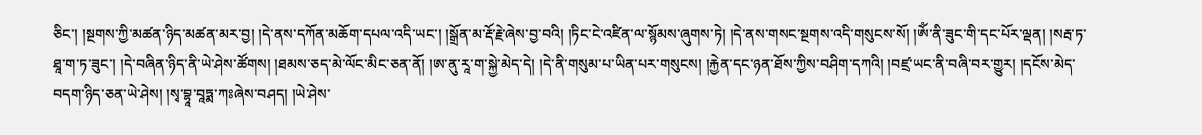ཅིང་། །སྔགས་ཀྱི་མཚན་ཉིད་མཚན་མར་བྱ། །དེ་ནས་དཀོན་མཆོག་དཔལ་འདི་ཡང་། །སྒྲོན་མ་རྡོ་རྗེ་ཞེས་བྱ་བའི། །ཏིང་ངེ་འཛིན་ལ་སྙོམས་ཞུགས་ཏེ། །དེ་ནས་གསང་སྔགས་འདི་གསུངས་སོ། །ཨོཾ་ནི་ཟུང་གི་དང་པོར་ལྡན། །སརྦ་ཏ་ཐཱ་ག་ཏ་ཟུང་། །དེ་བཞིན་ཉིད་ནི་ཡེ་ཤེས་ཚོགས། །ཐམས་ཅད་མེ་ལོང་མིང་ཅན་ནོ། །ཨ་ནུ་རཱ་ག་སྐྱེ་མེད་དེ། །དེ་ནི་གསུམ་པ་ཡིན་པར་གསུངས། །རྐྱེན་དང་ཉན་ཐོས་ཀྱིས་བཤིག་དཀའི། །བཛྲ་ཡང་ནི་བཞི་བར་གྱུར། །དངོས་མེད་བདག་ཉིད་ཅན་ཡེ་ཤེས། །སྭ་བྷཱ་བཱཏྨ་ཀཿཞེས་བཤད། །ཡེ་ཤེས་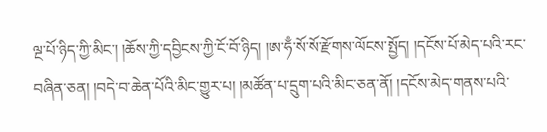ལྔ་པོ་ཉིད་ཀྱི་མིང་། །ཆོས་ཀྱི་དབྱིངས་ཀྱི་ངོ་བོ་ཉིད། །ཨ་ཧྃ་སོ་སོ་རྫོགས་ལོངས་སྤྱོད། །དངོས་པོ་མེད་པའི་རང་བཞིན་ཅན། །བདེ་བ་ཆེན་པོའི་མིང་གྱུར་པ། །མཚོན་པ་དྲུག་པའི་མིང་ཅན་ནོ། །དངོས་མེད་གནས་པའི་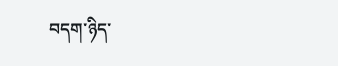བདག་ཉིད་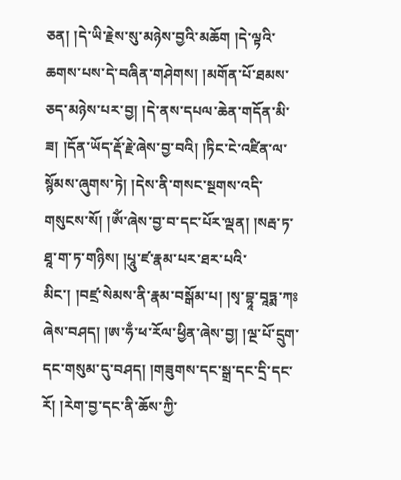ཅན། །དེ་ཡི་རྗེས་སུ་མཉེས་བྱའི་མཆོག །དེ་ལྟའི་ཆགས་པས་དེ་བཞིན་གཤེགས། །མགོན་པོ་ཐམས་ཅད་མཉེས་པར་བྱ། །དེ་ནས་དཔལ་ཆེན་གདོན་མི་ཟ། །དོན་ཡོད་རྡོ་རྗེ་ཞེས་བྱ་བའི། །ཏིང་ངེ་འཛིན་ལ་སྙོམས་ཞུགས་ཏེ། །དེས་ནི་གསང་སྔགས་འདི་གསུངས་སོ། །ཨོཾ་ཞེས་བྱ་བ་དང་པོར་ལྡན། །སརྦ་ཏ་ཐཱ་ག་ཏ་གཉིས། །པཱུ་ཛ་རྣམ་པར་ཐར་པའི་མིང་། །བཛྲ་སེམས་ནི་རྣམ་བསྒོམ་པ། །སྭ་བྷཱ་བཱཏྨ་ཀཿཞེས་བཤད། །ཨ་ཧྃ་ཕ་རོལ་ཕྱིན་ཞེས་བྱ། །ལྔ་པོ་དྲུག་དང་གསུམ་དུ་བཤད། །གཟུགས་དང་སྒྲ་དང་དྲི་དང་རོ། །རེག་བྱ་དང་ནི་ཆོས་ཀྱི་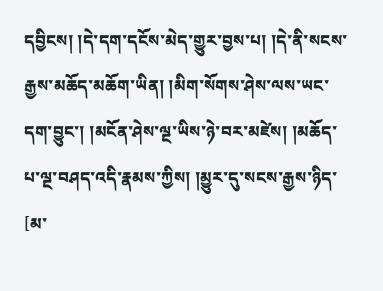དབྱིངས། །དེ་དག་དངོས་མེད་གྱུར་བྱས་པ། །དེ་ནི་སངས་རྒྱས་མཆོད་མཆོག་ཡིན། །མིག་སོགས་ཤེས་ལས་ཡང་དག་བྱུང་། །མངོན་ཤེས་ལྔ་ཡིས་ཉེ་བར་མཛེས། །མཆོད་པ་ལྔ་བཤད་འདི་རྣམས་ཀྱིས། །མྱུར་དུ་སངས་རྒྱས་ཉིད་
[མ་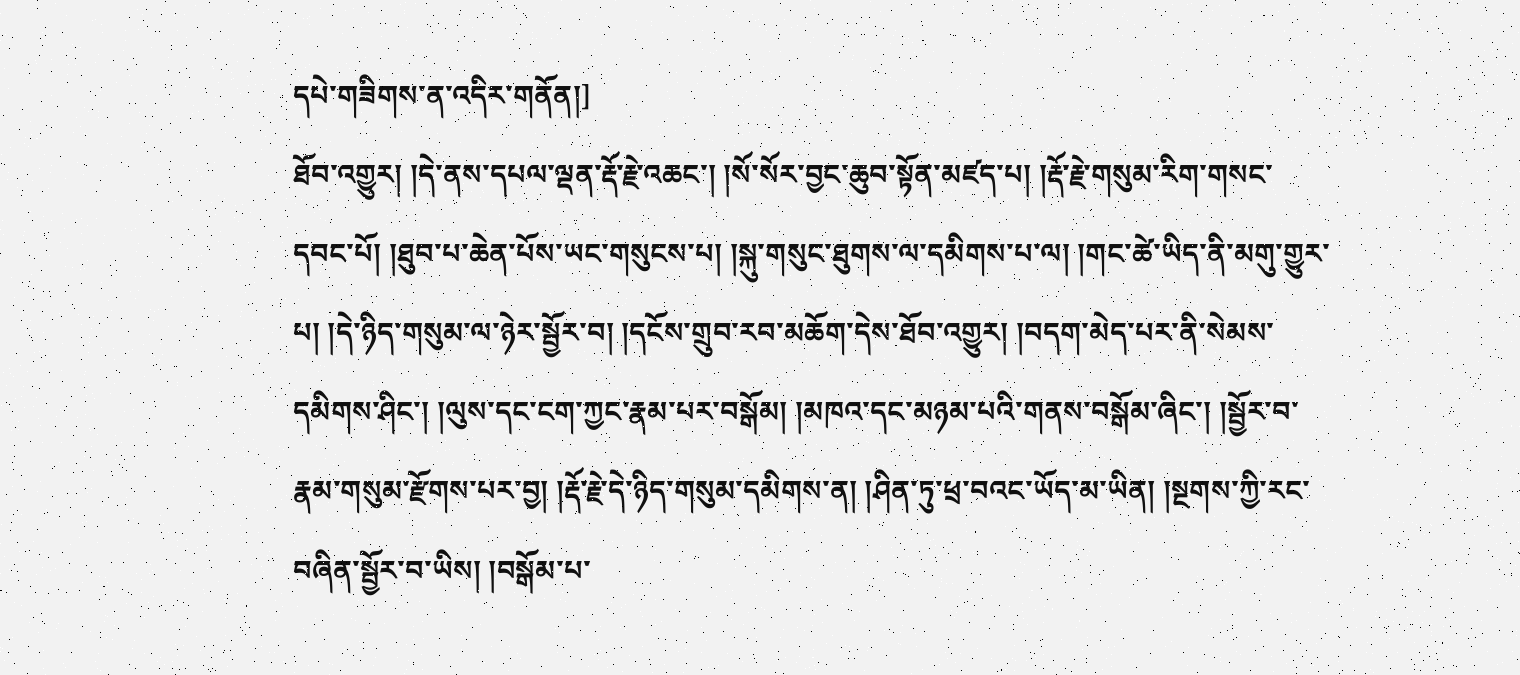དཔེ་གཟིགས་ན་འདིར་གནོན།]
ཐོབ་འགྱུར། །དེ་ནས་དཔལ་ལྡན་རྡོ་རྗེ་འཆང་། །སོ་སོར་བྱང་ཆུབ་སྟོན་མཛད་པ། །རྡོ་རྗེ་གསུམ་རིག་གསང་དབང་པོ། །ཐུབ་པ་ཆེན་པོས་ཡང་གསུངས་པ། །སྐུ་གསུང་ཐུགས་ལ་དམིགས་པ་ལ། །གང་ཚེ་ཡིད་ནི་མགུ་གྱུར་པ། །དེ་ཉིད་གསུམ་ལ་ཉེར་སྦྱོར་བ། །དངོས་གྲུབ་རབ་མཆོག་དེས་ཐོབ་འགྱུར། །བདག་མེད་པར་ནི་སེམས་དམིགས་ཤིང་། །ལུས་དང་ངག་ཀྱང་རྣམ་པར་བསྒོམ། །མཁའ་དང་མཉམ་པའི་གནས་བསྒོམ་ཞིང་། །སྦྱོར་བ་རྣམ་གསུམ་རྫོགས་པར་བྱ། །རྡོ་རྗེ་དེ་ཉིད་གསུམ་དམིགས་ན། །ཤིན་ཏུ་ཕྲ་བའང་ཡོད་མ་ཡིན། །སྔགས་ཀྱི་རང་བཞིན་སྦྱོར་བ་ཡིས། །བསྒོམ་པ་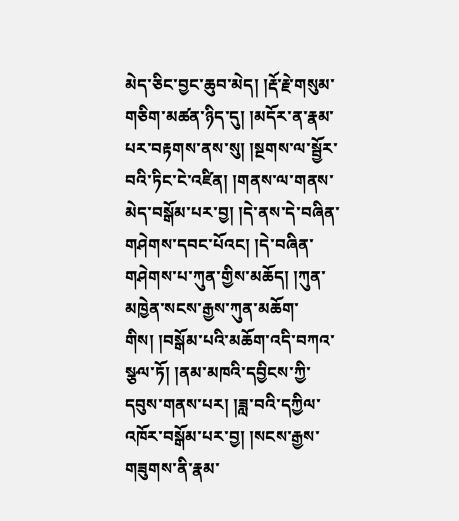མེད་ཅིང་བྱང་ཆུབ་མེད། །རྡོ་རྗེ་གསུམ་གཅིག་མཚན་ཉིད་དུ། །མདོར་ན་རྣམ་པར་བརྟགས་ནས་སུ། །སྔགས་ལ་སྦྱོར་བའི་ཏིང་ངེ་འཛིན། །གནས་ལ་གནས་མེད་བསྒོམ་པར་བྱ། །དེ་ནས་དེ་བཞིན་གཤེགས་དབང་པོའང། །དེ་བཞིན་གཤེགས་པ་ཀུན་གྱིས་མཆོད། །ཀུན་མཁྱེན་སངས་རྒྱས་ཀུན་མཆོག་གིས། །བསྒོམ་པའི་མཆོག་འདི་བཀའ་སྩལ་ཏོ། །ནམ་མཁའི་དབྱིངས་ཀྱི་དབུས་གནས་པར། །ཟླ་བའི་དཀྱིལ་འཁོར་བསྒོམ་པར་བྱ། །སངས་རྒྱས་གཟུགས་ནི་རྣམ་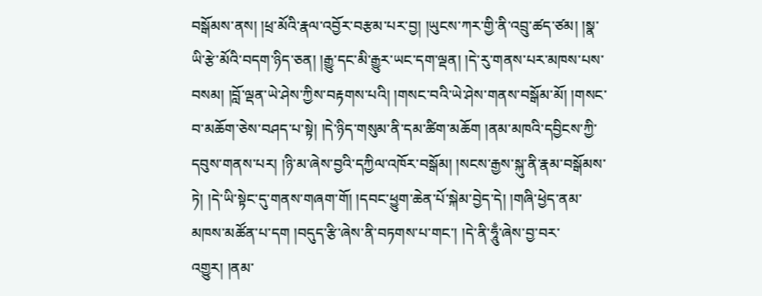བསྒོམས་ནས། །ཕྲ་མོའི་རྣལ་འབྱོར་བརྩམ་པར་བྱ། །ཡུངས་ཀར་གྱི་ནི་འབྲུ་ཚད་ཙམ། །སྣ་ཡི་རྩེ་མོའི་བདག་ཉིད་ཅན། །རྒྱུ་དང་མི་རྒྱུར་ཡང་དག་ལྡན། །དེ་རུ་གནས་པར་མཁས་པས་བསམ། །བློ་ལྡན་ཡེ་ཤེས་ཀྱིས་བརྟགས་པའི། །གསང་བའི་ཡེ་ཤེས་གནས་བསྒོམ་མོ། །གསང་བ་མཆོག་ཅེས་བཤད་པ་སྟེ། །དེ་ཉིད་གསུམ་ནི་དམ་ཚིག་མཆོག །ནམ་མཁའི་དབྱིངས་ཀྱི་དབུས་གནས་པར། །ཉི་མ་ཞེས་བྱའི་དཀྱིལ་འཁོར་བསྒོམ། །སངས་རྒྱས་སྐུ་ནི་རྣམ་བསྒོམས་ཏེ། །དེ་ཡི་སྟེང་དུ་གནས་གཞག་གོ། །དབང་ཕྱུག་ཆེན་པོ་སྐེམ་བྱེད་དེ། །གཞི་ཕྱེད་ནམ་མཁས་མཚོན་པ་དག །བདུད་རྩི་ཞེས་ནི་བཏགས་པ་གང་། །དེ་ནི་ཧཱུྃ་ཞེས་བྱ་བར་འགྱུར། །ནམ་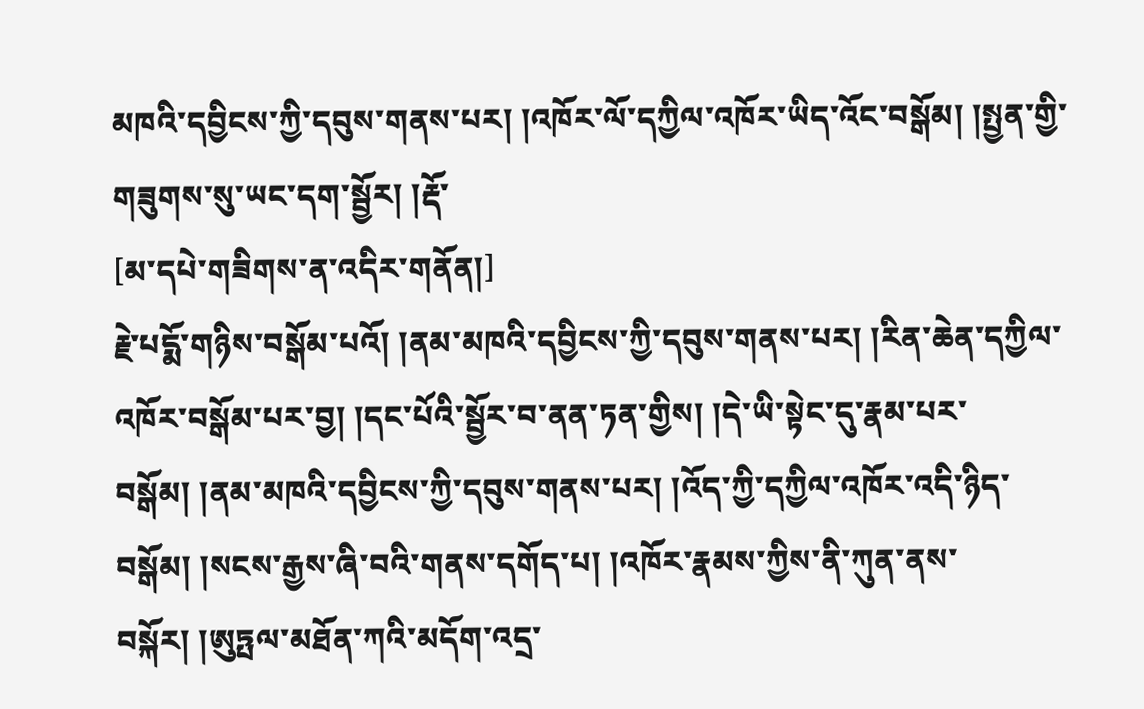མཁའི་དབྱིངས་ཀྱི་དབུས་གནས་པར། །འཁོར་ལོ་དཀྱིལ་འཁོར་ཡིད་འོང་བསྒོམ། །སྤྱན་གྱི་གཟུགས་སུ་ཡང་དག་སྦྱོར། །རྡོ་
[མ་དཔེ་གཟིགས་ན་འདིར་གནོན།]
རྗེ་པདྨོ་གཉིས་བསྒོམ་པའོ། །ནམ་མཁའི་དབྱིངས་ཀྱི་དབུས་གནས་པར། །རིན་ཆེན་དཀྱིལ་འཁོར་བསྒོམ་པར་བྱ། །དང་པོའི་སྦྱོར་བ་ནན་ཏན་གྱིས། །དེ་ཡི་སྟེང་དུ་རྣམ་པར་བསྒོམ། །ནམ་མཁའི་དབྱིངས་ཀྱི་དབུས་གནས་པར། །འོད་ཀྱི་དཀྱིལ་འཁོར་འདི་ཉིད་བསྒོམ། །སངས་རྒྱས་ཞི་བའི་གནས་དགོད་པ། །འཁོར་རྣམས་ཀྱིས་ནི་ཀུན་ནས་བསྐོར། །ཨུཏྤལ་མཐོན་ཀའི་མདོག་འདྲ་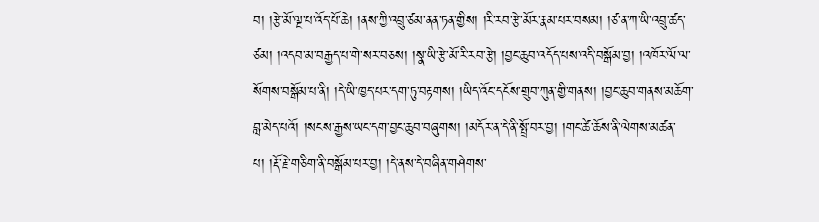བ། །རྩེ་མོ་ལྔ་པ་འོད་པོ་ཆེ། །ནས་ཀྱི་འབྲུ་ཙམ་ནན་ཏན་གྱིས། །རི་རབ་རྩེ་མོར་རྣམ་པར་བསམ། །ཙ་ན་ཀ་ཡི་འབྲུ་ཚད་ཙམ། །འདབ་མ་བརྒྱད་པ་གེ་སར་བཅས། །སྣ་ཡི་རྩེ་མོ་རི་རབ་རྩེ། །བྱང་ཆུབ་འདོད་པས་འདི་བསྒོམ་བྱ། །འཁོར་ལོ་ལ་སོགས་བསྒོམ་པ་ནི། །དེ་ཡི་ཁྱད་པར་དག་ཏུ་བརྟགས། །ཡིད་འོང་དངོས་གྲུབ་ཀུན་གྱི་གནས། །བྱང་ཆུབ་གནས་མཆོག་བླ་མེད་པའོ། །སངས་རྒྱས་ཡང་དག་བྱང་ཆུབ་བཞུགས། །མདོར་ན་དེ་ནི་སྤྲོ་བར་བྱ། །གང་ཚེ་ཆོས་ནི་ལེགས་མཚན་པ། །རྡོ་རྗེ་གཅིག་ནི་བསྒོམ་པར་བྱ། །དེ་ནས་དེ་བཞིན་གཤེགས་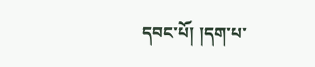དབང་པོ། །དག་པ་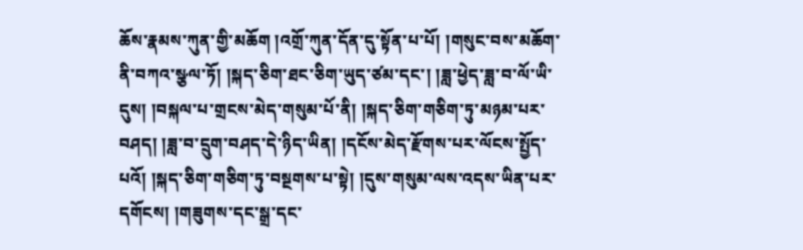ཆོས་རྣམས་ཀུན་གྱི་མཆོག །འགྲོ་ཀུན་དོན་དུ་སྟོན་པ་པོ། །གསུང་བས་མཆོག་ནི་བཀའ་སྩལ་ཏོ། །སྐད་ཅིག་ཐང་ཅིག་ཡུད་ཙམ་དང་། །ཟླ་ཕྱེད་ཟླ་བ་ལོ་ཡི་དུས། །བསྐལ་པ་གྲངས་མེད་གསུམ་པོ་ནི། །སྐད་ཅིག་གཅིག་ཏུ་མཉམ་པར་བཤད། །ཟླ་བ་དྲུག་བཤད་དེ་ཉིད་ཡིན། །དངོས་མེད་རྫོགས་པར་ལོངས་སྤྱོད་པའོ། །སྐད་ཅིག་གཅིག་ཏུ་བསྔགས་པ་སྟེ། །དུས་གསུམ་ལས་འདས་ཡིན་པར་དགོངས། །གཟུགས་དང་སྒྲ་དང་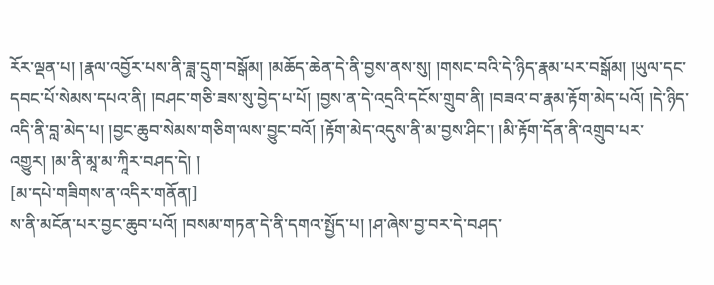རོར་ལྡན་པ། །རྣལ་འབྱོར་པས་ནི་ཟླ་དྲུག་བསྒོམ། །མཆོད་ཆེན་དེ་ནི་བྱས་ནས་སུ། །གསང་བའི་དེ་ཉིད་རྣམ་པར་བསྒོམ། །ཡུལ་དང་དབང་པོ་སེམས་དཔའ་ནི། །བཤང་གཅི་ཟས་སུ་བྱེད་པ་པོ། །བྱས་ན་དེ་འདྲའི་དངོས་གྲུབ་ནི། །བཟའ་བ་རྣམ་རྟོག་མེད་པའོ། །དེ་ཉིད་འདི་ནི་བླ་མེད་པ། །བྱང་ཆུབ་སེམས་གཅིག་ལས་བྱུང་བའོ། །རྟོག་མེད་འདུས་ནི་མ་བྱས་ཤིང་། །མི་རྟོག་དོན་ནི་འགྲུབ་པར་འགྱུར། །མ་ནི་མཱ་མ་ཀཱིར་བཤད་དེ། །
[མ་དཔེ་གཟིགས་ན་འདིར་གནོན།]
ས་ནི་མངོན་པར་བྱང་ཆུབ་པའོ། །བསམ་གཏན་དེ་ནི་དགའ་སྤྱོད་པ། །ཤ་ཞེས་བྱ་བར་དེ་བཤད་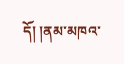དོ། །ནམ་མཁའ་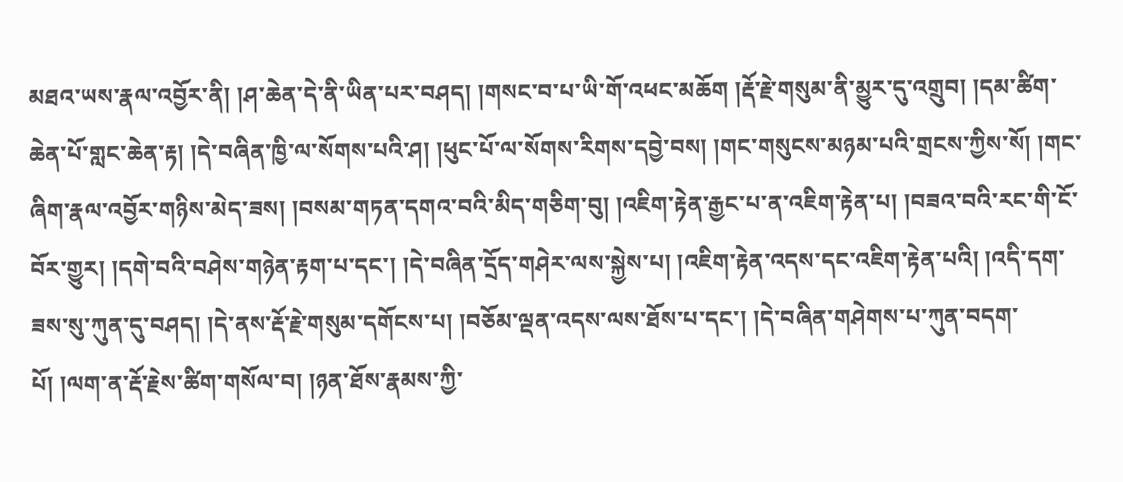མཐའ་ཡས་རྣལ་འབྱོར་ནི། །ཤ་ཆེན་དེ་ནི་ཡིན་པར་བཤད། །གསང་བ་པ་ཡི་གོ་འཕང་མཆོག །རྡོ་རྗེ་གསུམ་ནི་མྱུར་དུ་འགྲུབ། །དམ་ཚིག་ཆེན་པོ་གླང་ཆེན་རྟ། །དེ་བཞིན་ཁྱི་ལ་སོགས་པའི་ཤ། །ཕུང་པོ་ལ་སོགས་རིགས་དབྱེ་བས། །གང་གསུངས་མཉམ་པའི་གྲངས་ཀྱིས་སོ། །གང་ཞིག་རྣལ་འབྱོར་གཉིས་མེད་ཟས། །བསམ་གཏན་དགའ་བའི་མིད་གཅིག་བུ། །འཇིག་རྟེན་རྒྱང་པ་ན་འཇིག་རྟེན་པ། །བཟའ་བའི་རང་གི་ངོ་བོར་གྱུར། །དགེ་བའི་བཤེས་གཉེན་རྟག་པ་དང་། །དེ་བཞིན་དྲོད་གཤེར་ལས་སྐྱེས་པ། །འཇིག་རྟེན་འདས་དང་འཇིག་རྟེན་པའི། །འདི་དག་ཟས་སུ་ཀུན་དུ་བཤད། །དེ་ནས་རྡོ་རྗེ་གསུམ་དགོངས་པ། །བཅོམ་ལྡན་འདས་ལས་ཐོས་པ་དང་། །དེ་བཞིན་གཤེགས་པ་ཀུན་བདག་པོ། །ལག་ན་རྡོ་རྗེས་ཚིག་གསོལ་བ། །ཉན་ཐོས་རྣམས་ཀྱི་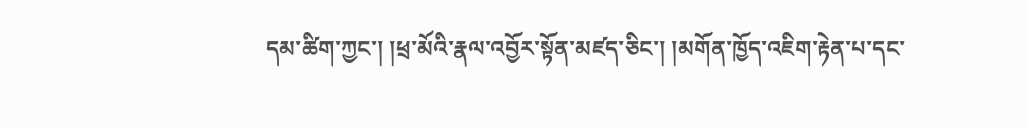དམ་ཚིག་ཀྱང་། །ཕྲ་མོའི་རྣལ་འབྱོར་སྟོན་མཛད་ཅིང་། །མགོན་ཁྱོད་འཇིག་རྟེན་པ་དང་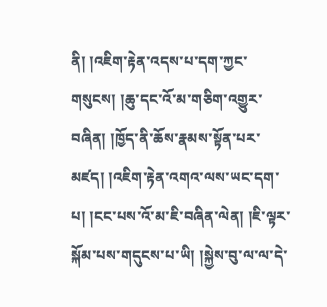ནི། །འཇིག་རྟེན་འདས་པ་དག་ཀྱང་གསུངས། །ཆུ་དང་འོ་མ་གཅིག་འགྱུར་བཞིན། །ཁྱོད་ནི་ཆོས་རྣམས་སྟོན་པར་མཛད། །འཇིག་རྟེན་འགའ་ལས་ཡང་དག་པ། །ངང་པས་འོ་མ་ཇི་བཞིན་ལེན། །ཇི་ལྟར་སྐོམ་པས་གདུངས་པ་ཡི། །སྐྱེས་བུ་ལ་ལ་དེ་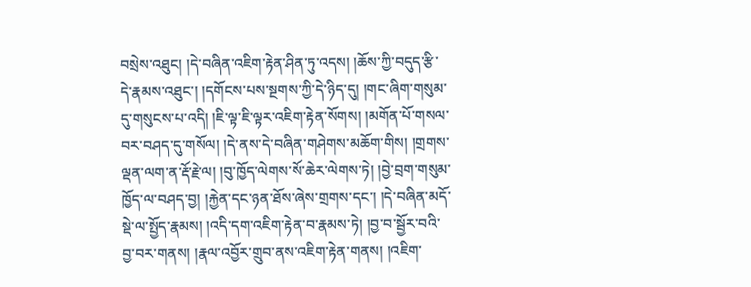བསྲེས་འཐུང། །དེ་བཞིན་འཇིག་རྟེན་ཤིན་ཏུ་འདས། །ཆོས་ཀྱི་བདུད་རྩི་དེ་རྣམས་འཐུང་། །དགོངས་པས་སྔགས་ཀྱི་དེ་ཉིད་དུ། །གང་ཞིག་གསུམ་དུ་གསུངས་པ་འདི། །ཇི་ལྟ་ཇི་ལྟར་འཇིག་རྟེན་སོགས། །མགོན་པོ་གསལ་བར་བཤད་དུ་གསོལ། །དེ་ནས་དེ་བཞིན་གཤེགས་མཆོག་གིས། །གྲགས་ལྡན་ལག་ན་རྡོ་རྗེ་ལ། །བུ་ཁྱོད་ལེགས་སོ་ཆེར་ལེགས་ཏེ། །བྱེ་བྲག་གསུམ་ཁྱོད་ལ་བཤད་བྱ། །རྐྱེན་དང་ཉན་ཐོས་ཞེས་གྲགས་དང་། །དེ་བཞིན་མདོ་སྡེ་ལ་སྤྱོད་རྣམས། །འདི་དག་འཇིག་རྟེན་བ་རྣམས་ཏེ། །བྱ་བ་སྦྱོར་བའི་བྱ་བར་གནས། །རྣལ་འབྱོར་གྲུབ་ནས་འཇིག་རྟེན་གནས། །འཇིག་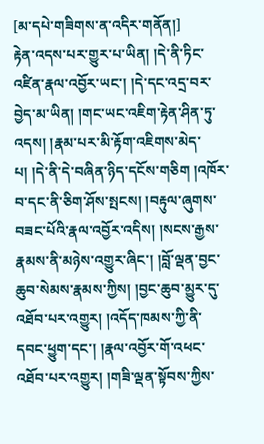[མ་དཔེ་གཟིགས་ན་འདིར་གནོན།]
རྟེན་འདས་པར་གྱུར་པ་ཡིན། །དེ་ནི་ཏིང་འཛིན་རྣལ་འབྱོར་ཡང་། །དེ་དང་འདྲ་བར་བྱེད་མ་ཡིན། །གང་ཡང་འཇིག་རྟེན་ཤིན་ཏུ་འདས། །རྣམ་པར་མི་རྟོག་འཇིགས་མེད་པ། །དེ་ནི་དེ་བཞིན་ཉིད་དངོས་གཅིག །འཁོར་བ་དང་ནི་ཅིག་ཤོས་སྤངས། །བརྟུལ་ཞུགས་བཟང་པོའི་རྣལ་འབྱོར་འདིས། །སངས་རྒྱས་རྣམས་ནི་མཉེས་འགྱུར་ཞིང་། །བློ་ལྡན་བྱང་ཆུབ་སེམས་རྣམས་ཀྱིས། །བྱང་ཆུབ་མྱུར་དུ་འཐོབ་པར་འགྱུར། །འདོད་ཁམས་ཀྱི་ནི་དབང་ཕྱུག་དང་། །རྣལ་འབྱོར་གོ་འཕང་འཐོབ་པར་འགྱུར། །གཟི་ལྡན་སྟོབས་ཀྱིས་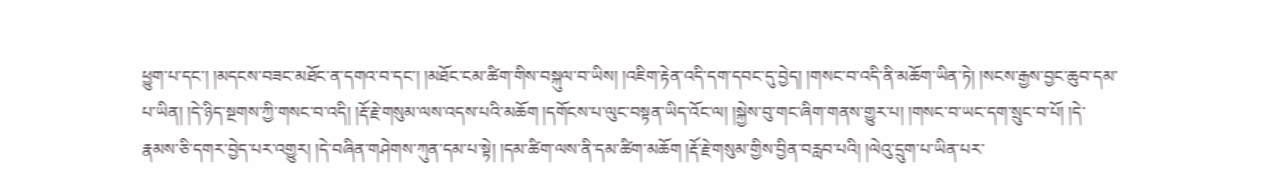ཕྱུག་པ་དང་། །མདངས་བཟང་མཐོང་ན་དགའ་བ་དང་། །མཐོང་ངམ་ཚིག་གིས་བསྐུལ་བ་ཡིས། །འཇིག་རྟེན་འདི་དག་དབང་དུ་བྱེད། །གསང་བ་འདི་ནི་མཆོག་ཡིན་ཏེ། །སངས་རྒྱས་བྱང་ཆུབ་དམ་པ་ཡིན། །དེ་ཉིད་སྔགས་ཀྱི་གསང་བ་འདི། །རྡོ་རྗེ་གསུམ་ལས་འདས་པའི་མཆོག །དགོངས་པ་ལུང་བསྟན་ཡིད་འོང་ལ། །སྐྱེས་བུ་གང་ཞིག་གནས་གྱུར་པ། །གསང་བ་ཡང་དག་སྲུང་བ་པོ། །དེ་རྣམས་ཅི་དགར་བྱེད་པར་འགྱུར། །དེ་བཞིན་གཤེགས་ཀུན་དམ་པ་སྟེ། །དམ་ཚིག་ལས་ནི་དམ་ཚིག་མཆོག །རྡོ་རྗེ་གསུམ་གྱིས་བྱིན་བརླབ་པའི། །ལེའུ་དྲུག་པ་ཡིན་པར་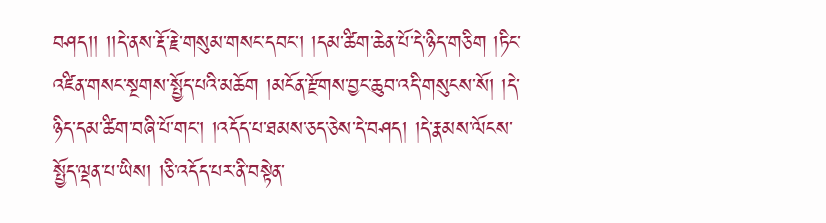བཤད།། །།དེ་ནས་རྡོ་རྗེ་གསུམ་གསང་དབང་། །དམ་ཚིག་ཆེན་པོ་དེ་ཉིད་གཅིག །ཏིང་འཛིན་གསང་སྔགས་སྤྱོད་པའི་མཆོག །མངོན་རྫོགས་བྱང་ཆུབ་འདི་གསུངས་སོ། །དེ་ཉིད་དམ་ཚིག་བཞི་པོ་གང་། །འདོད་པ་ཐམས་ཅད་ཅེས་དེ་བཤད། །དེ་རྣམས་ལོངས་སྤྱོད་ལྡན་པ་ཡིས། །ཅི་འདོད་པར་ནི་བསྟེན་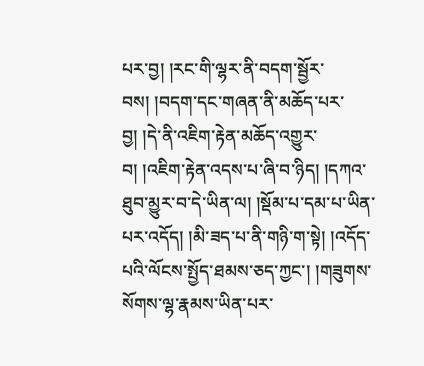པར་བྱ། །རང་གི་ལྷར་ནི་བདག་སྦྱོར་བས། །བདག་དང་གཞན་ནི་མཆོད་པར་བྱ། །དེ་ནི་འཇིག་རྟེན་མཆོད་འགྱུར་བ། །འཇིག་རྟེན་འདས་པ་ཞི་བ་ཉིད། །དཀའ་ཐུབ་མྱུར་བ་དེ་ཡིན་ལ། །སྡོམ་པ་དམ་པ་ཡིན་པར་འདོད། །མི་ཟད་པ་ནི་གཉི་ག་སྟེ། །འདོད་པའི་ལོངས་སྤྱོད་ཐམས་ཅད་ཀྱང་། །གཟུགས་སོགས་ལྷ་རྣམས་ཡིན་པར་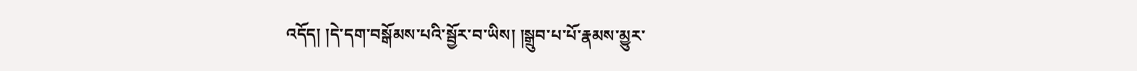འདོད། །དེ་དག་བསྒོམས་པའི་སྦྱོར་བ་ཡིས། །སྒྲུབ་པ་པོ་རྣམས་མྱུར་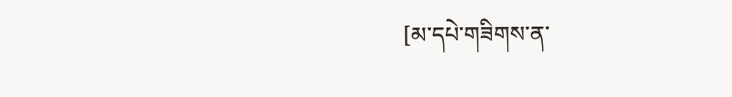[མ་དཔེ་གཟིགས་ན་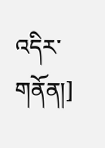འདིར་གནོན།]